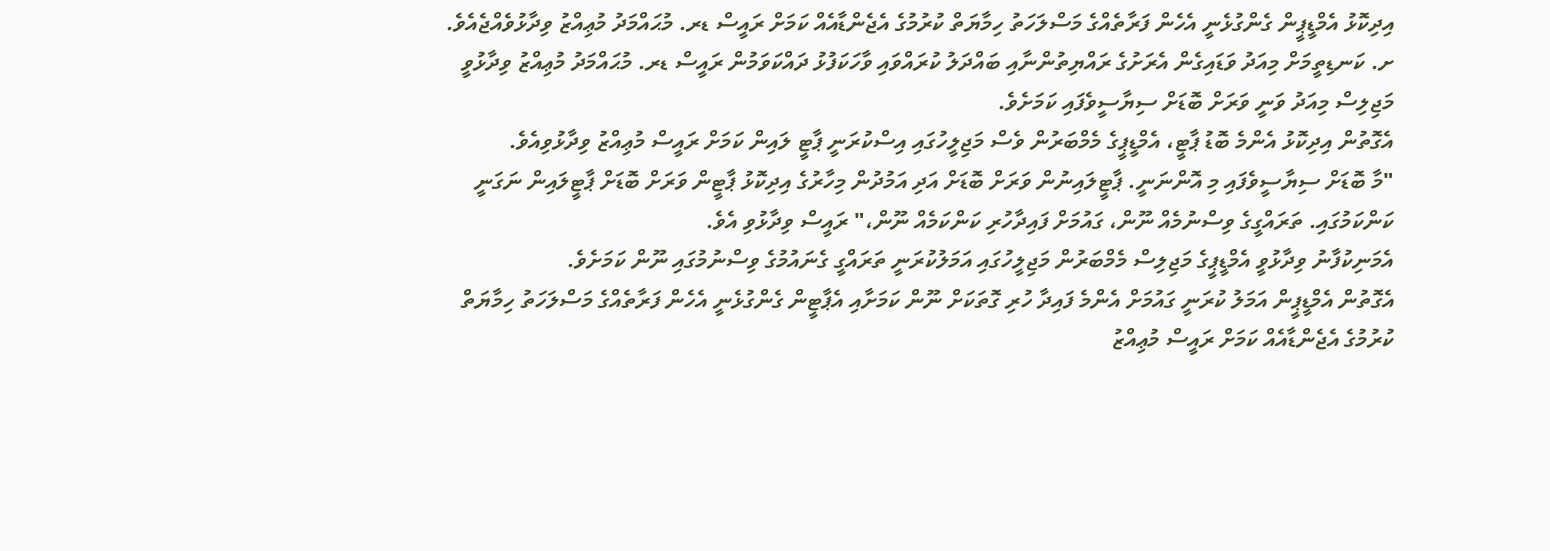އިދިކޮޅު އެމްޑީޕީން ގެންގުޅެނީ އެހެން ފަރާތެއްގެ މަސްލަހަތު ހިމާޔަތް ކުރުމުގެ އެޖެންޑާއެއް ކަމަށް ރައީސް ޑރ. މުޙައްމަދު މުޢިއްޒު ވިދާޅުވެއްޖެއެވެ.
ށ. ކަނޑިތީމަށް މިއަދު ވަޑައިގެން އެރަށުގެ ރައްޔިތުންނާއި ބައްދަލު ކުރައްވައި ވާހަކަފުޅު ދައްކަވަމުން ރައީސް ޑރ. މުޙައްމަދު މުޢިއްޒު ވިދާޅުވީ މަޖިލިސް މިއަދު ވަނީ ވަރަށް ބޮޑަށް ސިޔާސީވެފައި ކަމަށެވެ.
އެގޮތުން އިދިކޮޅު އެންމެ ބޮޑު ޕާޓީ، އެމްޑީޕީގެ މެމްބަރުން ވެސް މަޖިލީހުގައި އިސްކުރަނީ ޕާޓީ ލައިން ކަމަށް ރައީސް މުޢިއްޒު ވިދާޅުވިއެވެ.
"މާ ބޮޑަށް ސިޔާސީވެފައި މި އޮންނަނީ. ޕާޓީލައިނުން ވަރަށް ބޮޑަށް އަދި އަމުދުން މިހާރުގެ އިދިކޮޅު ޕާޓީން ވަރަށް ބޮޑަށް ޕާޓީލައިން ނަގަނީ ކަންކަމުގައި. ތަރައްގީގެ ވިސްނުމެއް ނޫން، ގައުމަށް ފައިދާހުރި ކަންކަމެއް ނޫން،" ރައީސް ވިދާޅުވި އެވެ.
އެމަނިކުފާނު ވިދާޅުވީ އެމްޑީޕީގެ މަޖިލިސް މެމްބަރުން މަޖިލީހުގައި އަމަލުކުރަނީ ތަރައްގީ ގެނައުމުގެ ވިސްނުމުގައި ނޫން ކަމަށެވެ.
އެގޮތުން އެމްޑީޕީން އަމަލު ކުރަނީ ގައުމަށް އެންމެ ފައިދާ ހުރި ގޮތަކަށް ނޫން ކަމަށާއި އެޕާޓީން ގެންގުޅެނީ އެހެން ފަރާތެއްގެ މަސްލަހަތު ހިމާޔަތް ކުރުމުގެ އެޖެންޑާއެއް ކަމަށް ރައީސް މުޢިއްޒު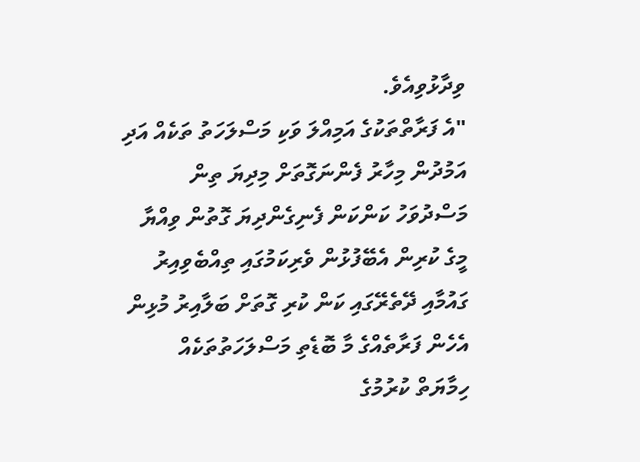ވިދާޅުވިއެވެ.
"އެ ފަރާތްތަކުގެ އަމިއްލަ ވަކި މަސްލަހަތު ތަކެއް އަދި އަމުދުން މިހާރު ފެންނަގޮތަށް މިދިޔަ ތިން މަސްދުވަހު ކަންކަން ފެނިގެންދިޔަ ގޮތުން ވިއްޔާ މީގެ ކުރިން އެބޭފުޅުން ވެރިކަމުގައި ތިއްބެވިއިރު ގައުމާއި ދޭތެރޭގައި ކަން ކުރި ގޮތަށް ބަލާއިރު މުޅިން އެހެން ފަރާތެއްގެ މާ ބޮޑެތި މަސްލަހަތުތަކެއް ހިމާޔަތް ކުރުމުގެ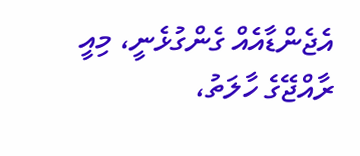އެޖެންޑާއެއް ގެންގުޅެނީ، މިއީ ރާއްޖޭގެ ހާލަތު،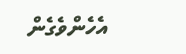އެހެންވެގެން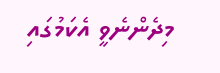މިދެންނެވީ އެކަމުގައި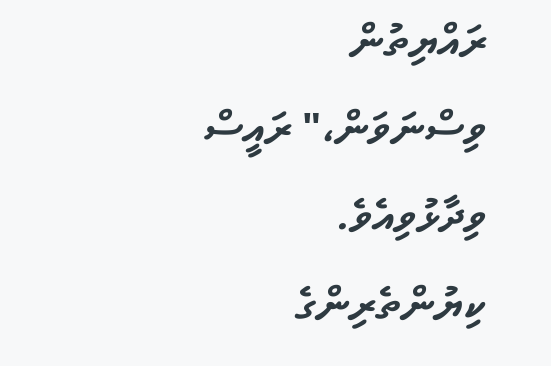ރައްޔިތުން ވިސްނަވަން،" ރައީސް ވިދާޅުވިއެވެ.
ކިޔުންތެރިންގެ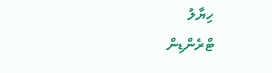ހިޔާލު
ޓްރެންޑިން